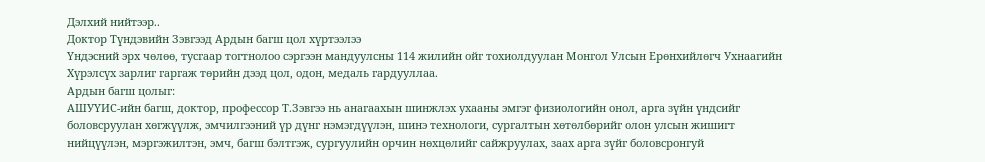Дэлхий нийтээр..
Доктор Түндэвийн Зэвгээд Ардын багш цол хүртээлээ
Үндэсний эрх чөлөө, тусгаар тогтнолоо сэргээн мандуулсны 114 жилийн ойг тохиолдуулан Монгол Улсын Ерөнхийлөгч Ухнаагийн Хүрэлсүх зарлиг гаргаж төрийн дээд цол, одон, медаль гардууллаа.
Ардын багш цолыг:
АШУҮИС-ийн багш, доктор, профессор Т.Зэвгээ нь анагаахын шинжлэх ухааны эмгэг физиологийн онол, арга зүйн үндсийг боловсруулан хөгжүүлж, эмчилгээний үр дүнг нэмэгдүүлэн, шинэ технологи, сургалтын хөтөлбөрийг олон улсын жишигт нийцүүлэн, мэргэжилтэн, эмч, багш бэлтгэж, сургуулийн орчин нөхцөлийг сайжруулах, заах арга зүйг боловсронгуй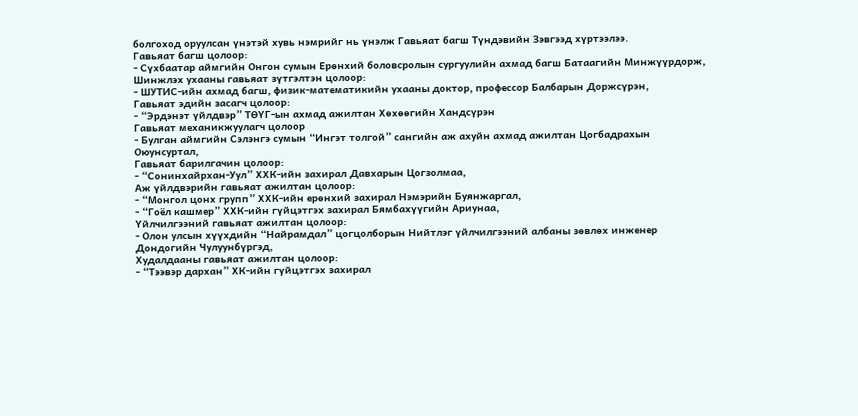болгоход оруулсан үнэтэй хувь нэмрийг нь үнэлж Гавьяат багш Түндэвийн Зэвгээд хүртээлээ.
Гавьяат багш цолоор:
- Сүхбаатар аймгийн Онгон сумын Ерөнхий боловсролын сургуулийн ахмад багш Батаагийн Минжүүрдорж,
Шинжлэх ухааны гавьяат зүтгэлтэн цолоор:
- ШУТИС-ийн ахмад багш, физик-математикийн ухааны доктор, профессор Балбарын Доржсүрэн,
Гавьяат эдийн засагч цолоор:
- “Эрдэнэт үйлдвэр” ТӨҮГ-ын ахмад ажилтан Хөхөөгийн Хандсүрэн
Гавьяат механикжуулагч цолоор
- Булган аймгийн Сэлэнгэ сумын “Ингэт толгой” сангийн аж ахуйн ахмад ажилтан Цогбадрахын Оюунсуртал,
Гавьяат барилгачин цолоор:
- “Сонинхайрхан-Уул” ХХК-ийн захирал Давхарын Цогзолмаа,
Аж үйлдвэрийн гавьяат ажилтан цолоор:
- “Монгол цонх групп” ХХК-ийн ерөнхий захирал Нэмэрийн Буянжаргал,
- “Гоёл кашмер” ХХК-ийн гүйцэтгэх захирал Бямбахүүгийн Ариунаа,
Үйлчилгээний гавьяат ажилтан цолоор:
- Олон улсын хүүхдийн “Найрамдал” цогцолборын Нийтлэг үйлчилгээний албаны зөвлөх инженер Дондогийн Чулуунбүргэд,
Худалдааны гавьяат ажилтан цолоор:
- “Тээвэр дархан” ХК-ийн гүйцэтгэх захирал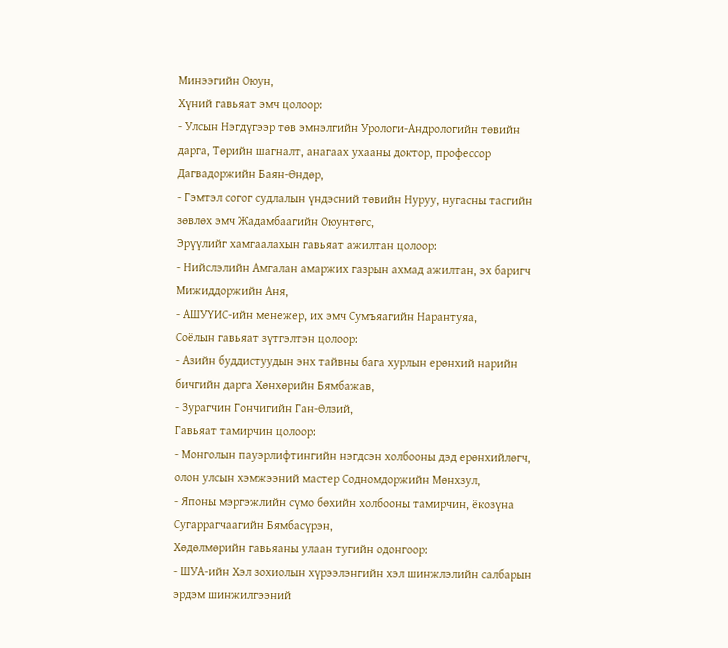Минээгийн Оюун,
Хүний гавьяат эмч цолоор:
- Улсын Нэгдүгээр төв эмнэлгийн Урологи-Андрологийн төвийн дарга, Төрийн шагналт, анагаах ухааны доктор, профессор Дагвадоржийн Баян-Өндөр,
- Гэмтэл согог судлалын үндэсний төвийн Нуруу, нугасны тасгийн зөвлөх эмч Жадамбаагийн Оюунтөгс,
Эрүүлийг хамгаалахын гавьяат ажилтан цолоор:
- Нийслэлийн Амгалан амаржих газрын ахмад ажилтан, эх баригч Мижиддоржийн Аня,
- АШУҮИС-ийн менежер, их эмч Сумъяагийн Нарантуяа,
Соёлын гавьяат зүтгэлтэн цолоор:
- Азийн буддистуудын энх тайвны бага хурлын ерөнхий нарийн бичгийн дарга Хөнхөрийн Бямбажав,
- Зурагчин Гончигийн Ган-Өлзий,
Гавьяат тамирчин цолоор:
- Монголын пауэрлифтингийн нэгдсэн холбооны дэд ерөнхийлөгч, олон улсын хэмжээний мастер Содномдоржийн Мөнхзул,
- Японы мэргэжлийн сүмо бөхийн холбооны тамирчин, ёкозүна Сугаррагчаагийн Бямбасүрэн,
Хөдөлмөрийн гавьяаны улаан тугийн одонгоор:
- ШУА-ийн Хэл зохиолын хүрээлэнгийн хэл шинжлэлийн салбарын эрдэм шинжилгээний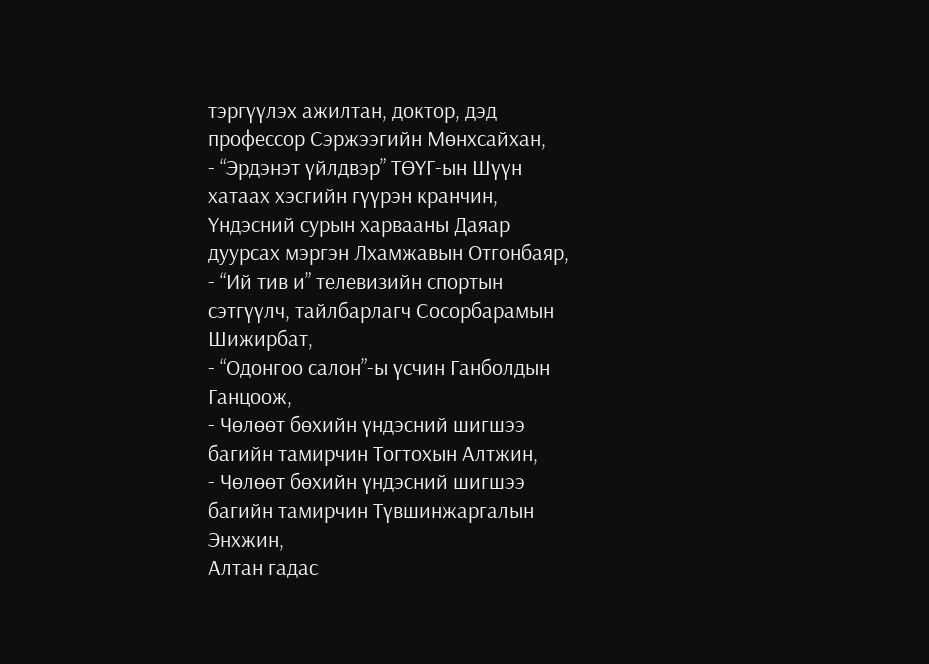тэргүүлэх ажилтан, доктор, дэд профессор Сэржээгийн Мөнхсайхан,
- “Эрдэнэт үйлдвэр” ТӨҮГ-ын Шүүн хатаах хэсгийн гүүрэн кранчин, Үндэсний сурын харвааны Даяар дуурсах мэргэн Лхамжавын Отгонбаяр,
- “Ий тив и” телевизийн спортын сэтгүүлч, тайлбарлагч Сосорбарамын Шижирбат,
- “Одонгоо салон”-ы үсчин Ганболдын Ганцоож,
- Чөлөөт бөхийн үндэсний шигшээ багийн тамирчин Тогтохын Алтжин,
- Чөлөөт бөхийн үндэсний шигшээ багийн тамирчин Түвшинжаргалын Энхжин,
Алтан гадас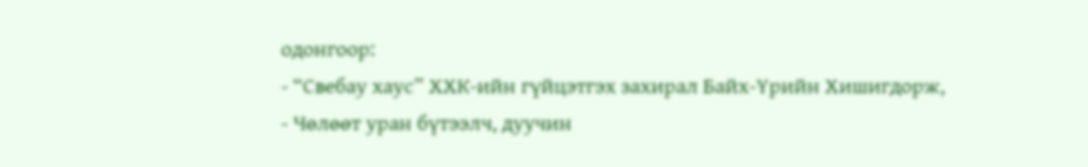одонгоор:
- “Свебау хаус” ХХК-ийн гүйцэтгэх захирал Байх-Үрийн Хишигдорж,
- Чөлөөт уран бүтээлч, дуучин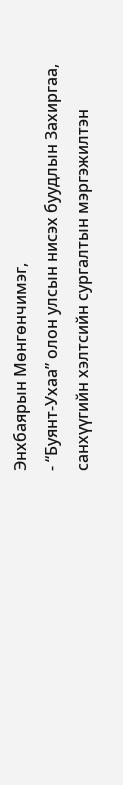Энхбаярын Мөнгөнчимэг,
- “Буянт-Ухаа” олон улсын нисэх буудлын Захиргаа, санхүүгийн хэлтсийн сургалтын мэргэжилтэн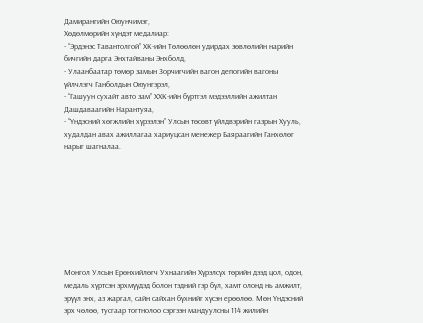Дамирангийн Оюунчимэг,
Хөдөлмөрийн хүндэт медалиар:
- “Эрдэнэс Тавантолгой” ХК-ийн Төлөөлөн удирдах зөвлөлийн нарийн бичгийн дарга Энхтайваны Энхболд,
- Улаанбаатар төмөр замын Зорчигчийн вагон депогийн вагоны үйлчлэгч Ганболдын Оюунгэрэл,
- “Гашуун сухайт авто зам” ХХК-ийн бүртгэл мэдээллийн ажилтан Дашдаваагийн Нарантуяа,
- “Үндэсний хөгжлийн хүрээлэн” Улсын төсөвт үйлдвэрийн газрын Хууль, худалдан авах ажиллагаа хариуцсан менежер Баяраагийн Ганхөлөг нарыг шагналаа.









Монгол Улсын Ерөнхийлөгч Ухнаагийн Хүрэлсүх төрийн дээд цол, одон, медаль хүртсэн эрхмүүдэд болон тэдний гэр бүл, хамт олонд нь амжилт, эрүүл энх, аз жаргал, сайн сайхан бүхнийг хүсэн ерөөлөө. Мөн Үндэсний эрх чөлөө, тусгаар тогтнолоо сэргээн мандуулсны 114 жилийн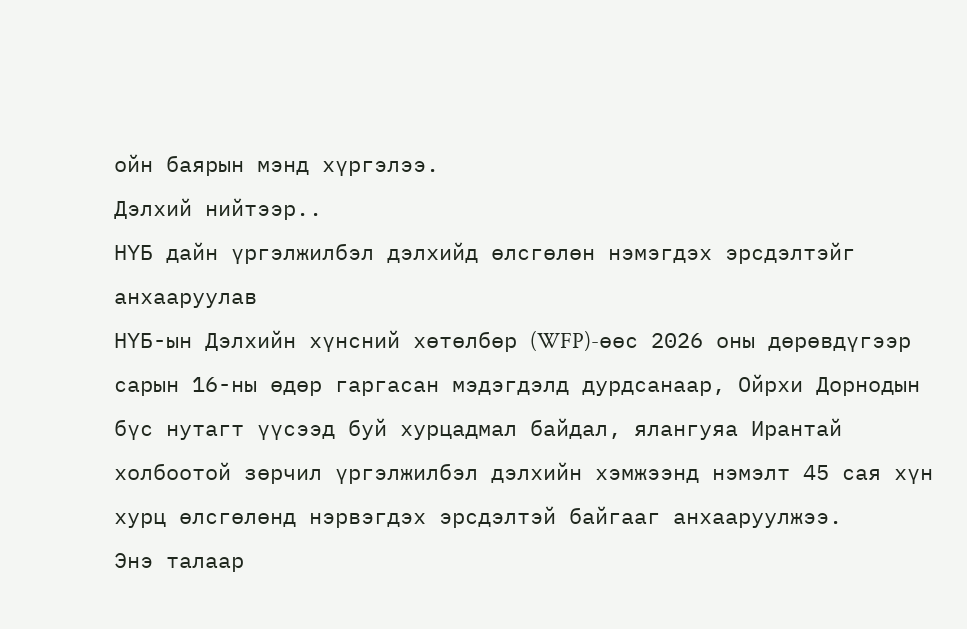ойн баярын мэнд хүргэлээ.
Дэлхий нийтээр..
НҮБ дайн үргэлжилбэл дэлхийд өлсгөлөн нэмэгдэх эрсдэлтэйг анхааруулав
НҮБ-ын Дэлхийн хүнсний хөтөлбөр (WFP)-өөс 2026 оны дөрөвдүгээр сарын 16-ны өдөр гаргасан мэдэгдэлд дурдсанаар, Ойрхи Дорнодын бүс нутагт үүсээд буй хурцадмал байдал, ялангуяа Ирантай холбоотой зөрчил үргэлжилбэл дэлхийн хэмжээнд нэмэлт 45 сая хүн хурц өлсгөлөнд нэрвэгдэх эрсдэлтэй байгааг анхааруулжээ.
Энэ талаар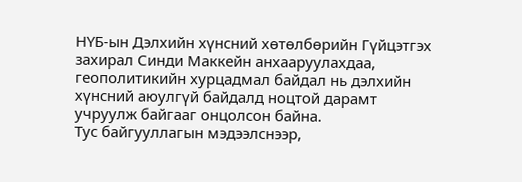НҮБ-ын Дэлхийн хүнсний хөтөлбөрийн Гүйцэтгэх захирал Синди Маккейн анхааруулахдаа, геополитикийн хурцадмал байдал нь дэлхийн хүнсний аюулгүй байдалд ноцтой дарамт учруулж байгааг онцолсон байна.
Тус байгууллагын мэдээлснээр,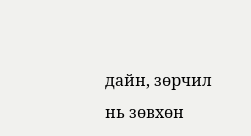дайн, зөрчил нь зөвхөн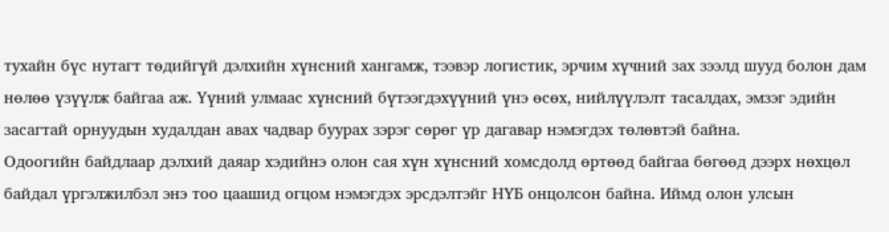тухайн бүс нутагт төдийгүй дэлхийн хүнсний хангамж, тээвэр логистик, эрчим хүчний зах зээлд шууд болон дам нөлөө үзүүлж байгаа аж. Үүний улмаас хүнсний бүтээгдэхүүний үнэ өсөх, нийлүүлэлт тасалдах, эмзэг эдийн засагтай орнуудын худалдан авах чадвар буурах зэрэг сөрөг үр дагавар нэмэгдэх төлөвтэй байна.
Одоогийн байдлаар дэлхий даяар хэдийнэ олон сая хүн хүнсний хомсдолд өртөөд байгаа бөгөөд дээрх нөхцөл байдал үргэлжилбэл энэ тоо цаашид огцом нэмэгдэх эрсдэлтэйг НҮБ онцолсон байна. Иймд олон улсын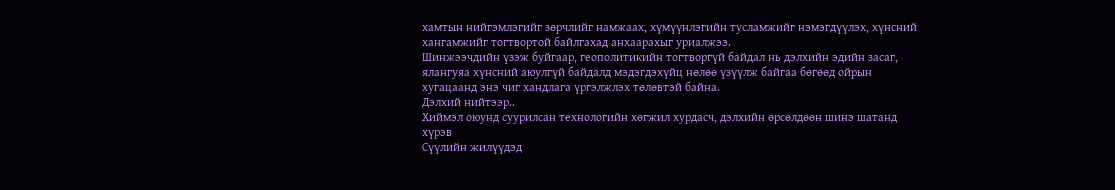хамтын нийгэмлэгийг зөрчлийг намжаах, хүмүүнлэгийн тусламжийг нэмэгдүүлэх, хүнсний хангамжийг тогтвортой байлгахад анхаарахыг уриалжээ.
Шинжээчдийн үзэж буйгаар, геополитикийн тогтворгүй байдал нь дэлхийн эдийн засаг, ялангуяа хүнсний аюулгүй байдалд мэдэгдэхүйц нөлөө үзүүлж байгаа бөгөөд ойрын хугацаанд энэ чиг хандлага үргэлжлэх төлөвтэй байна.
Дэлхий нийтээр..
Хиймэл оюунд суурилсан технологийн хөгжил хурдасч, дэлхийн өрсөлдөөн шинэ шатанд хүрэв
Сүүлийн жилүүдэд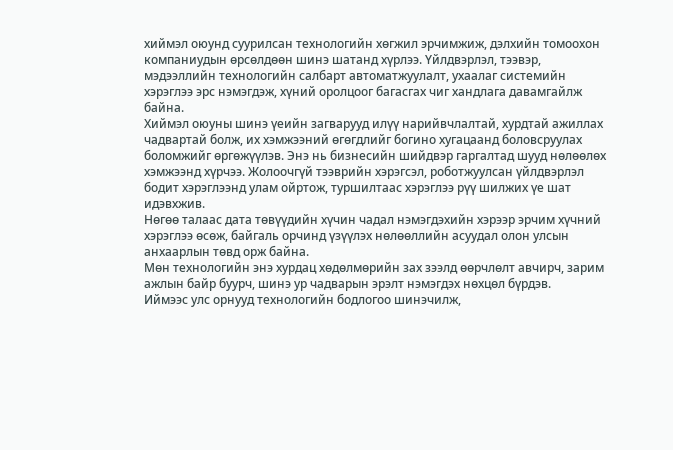хиймэл оюунд суурилсан технологийн хөгжил эрчимжиж, дэлхийн томоохон компаниудын өрсөлдөөн шинэ шатанд хүрлээ. Үйлдвэрлэл, тээвэр, мэдээллийн технологийн салбарт автоматжуулалт, ухаалаг системийн хэрэглээ эрс нэмэгдэж, хүний оролцоог багасгах чиг хандлага давамгайлж байна.
Хиймэл оюуны шинэ үеийн загварууд илүү нарийвчлалтай, хурдтай ажиллах чадвартай болж, их хэмжээний өгөгдлийг богино хугацаанд боловсруулах боломжийг өргөжүүлэв. Энэ нь бизнесийн шийдвэр гаргалтад шууд нөлөөлөх хэмжээнд хүрчээ. Жолоочгүй тээврийн хэрэгсэл, роботжуулсан үйлдвэрлэл бодит хэрэглээнд улам ойртож, туршилтаас хэрэглээ рүү шилжих үе шат идэвхжив.
Нөгөө талаас дата төвүүдийн хүчин чадал нэмэгдэхийн хэрээр эрчим хүчний хэрэглээ өсөж, байгаль орчинд үзүүлэх нөлөөллийн асуудал олон улсын анхаарлын төвд орж байна.
Мөн технологийн энэ хурдац хөдөлмөрийн зах зээлд өөрчлөлт авчирч, зарим ажлын байр буурч, шинэ ур чадварын эрэлт нэмэгдэх нөхцөл бүрдэв.
Иймээс улс орнууд технологийн бодлогоо шинэчилж,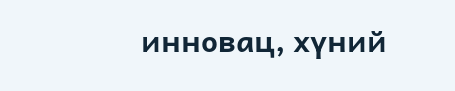инновац, хүний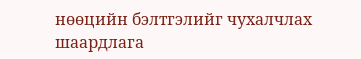нөөцийн бэлтгэлийг чухалчлах шаардлага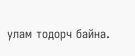улам тодорч байна.